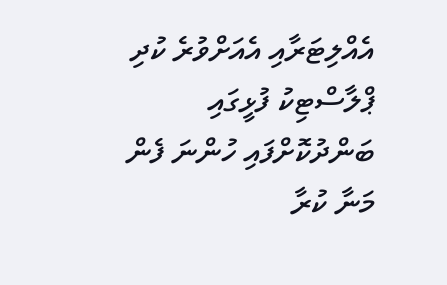އެއްލިޓަރާއި އެއަށްވުރެ ކުދި ޕްލާސްޓިކު ފުޅީގައި ބަންދުކޮށްފައި ހުންނަ ފެން މަނާ ކުރާ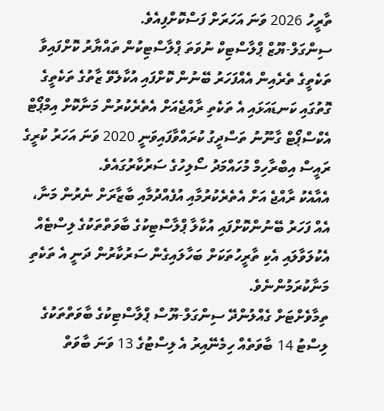ތާރީހު 2026 ވަނަ އަހަރަށް ފަސްކޮށްފިއެވެ.
ސިންގަލް-ޔޫޒް ޕްލާސްޓިކް ނުވަތަ ޕްލާސްޓިކުން ތައްޔާރު ކޮށްފައިވާ ތަކެތީގެ ތެރެއިން އެއްފަހަރު ބޭނުން ކޮށްފައި އުކާލެވޭ ޒާތުގެ ތަކެތީގެ ގޮތުގައި ކަނޑައަޅައި އެ ތަކެތި ރާއްޖެއަށް އެތެރެކުރުން މަނާކޮށް އިމްޕޯޓް އެކްސްޕޯޓް ގާނޫނު ތަސްދީގު ކުރައްވާފައިވަނީ 2020 ވަނަ އަހަރު ކުރީގެ ރައީސް އިބްރާހިމް މުހައްމަދު ސޯލިހުގެ ސަރުކާރުގައެވެ.
އެއާއެކު ރާއްޖެ އަށް އެތެރެކުރުމާއި އުފެއްދުމާއި ބާޒާރަށް ނެރުން މަނާ، އެއް ފަހަރު ބޭނުންކޮށްފައި އުކާލާ ޕްލާސްޓިކުގެ ބާވަތްތަކުގެ ލިސްޓެއް އެކުލަވާލައި އެކި ތާރީހުތަކަށް ބަހާލައިގެން ސަރުކާރުން ދަނީ އެ ތަކެތި މަނާކުރަމުންނެވެ.
ތިމާވެށްޓަށް ގެއްލުންދޭ ސިންގަލް-ޔޫސް ޕްލާސްޓިކުގެ ބާވަތްތަކުގެ ލިސްޓު 14 ބާވަތެއް ހިމެނޭއިރު އެ ލިސްޓުގެ 13 ވަނަ ބާވަތް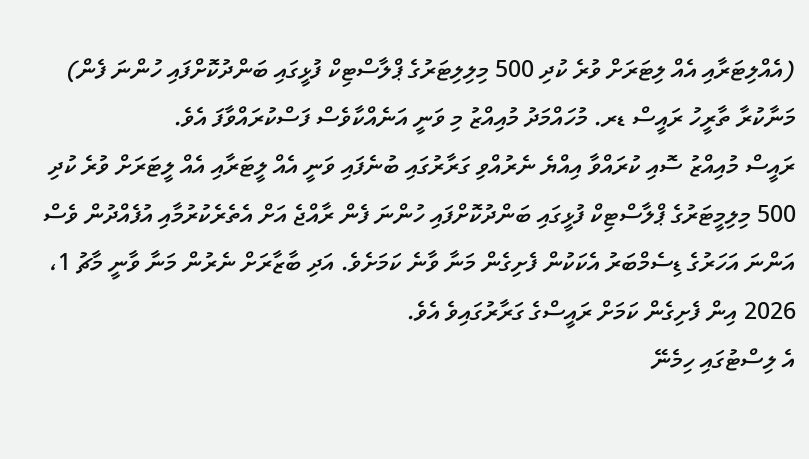(އެއްލިޓަރާއި އެއް ލިޓަރަށް ވުރެ ކުދި 500 މިލިލިޓަރުގެ ޕްލާސްޓިކް ފުޅީގައި ބަންދުކޮށްފައި ހުންނަ ފެން) މަނާކުރާ ތާރީހު ރައީސް ޑރ. މުހައްމަދު މުއިއްޒު މި ވަނީ އަނެއްކާވެސް ފަސްކުރައްވާފަ އެވެ.
ރައީސް މުއިއްޒު ސޮއި ކުރައްވާ އިއްޔެ ނެރުއްވި ގަރާރުގައި ބުނެފައި ވަނީ އެއް ލީޓަރާއި އެއް ލީޓަރަށް ވުރެ ކުދި 500 މިލިމީޓަރުގެ ޕްލާސްޓިކް ފުޅީގައި ބަންދުކޮށްފައި ހުންނަ ފެން ރާއްޖެ އަށް އެތެރެކުރުމާއި އުފެއްދުން ވެސް އަންނަ އަހަރުގެ ޑިސެމްބަރު އެކަކުން ފެށިގެން މަނާ ވާނެ ކަމަށެވެ. އަދި ބާޒާރަށް ނެރުން މަނާ ވާނީ މާޗު 1، 2026 އިން ފެށިގެން ކަމަށް ރައީސްގެ ގަރާރުގައިވެ އެވެ.
އެ ލިސްޓުގައި ހިމެނޭ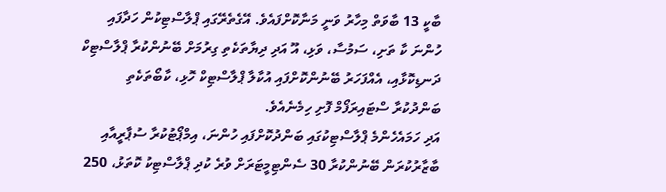ބާކީ 13 ބާވަތް މިހާރު ވަނީ މަނާކޮށްފައެވެ. އޭގެތެރޭގައި ޕްލާސްޓިކުން ހަދާފައި ހުންނަ ކާ ތަށި، ސަމުސާ، ވަޅި، އޫ އަދި ދިޔާތަކެތި ގިރުމަށް ބޭނުންކުރާ ޕްލާސްޓިކް ދަނޑިކޮޅާއި، އެއްފަހަރު ބޭނުންކޮށްފައި އުކާލާ ޕްލާސްޓިކް ހޮޅި، ކާބޯތަކެތި ބަންދުކުރާ ސްޓައިރަފޯމް ފޮށި ހިމެނެއެވެ.
އަދި ހަމައެހެންމެ ޕްލާސްޓިކުގައި ބަންދުކޮށްފައި ހުންނަ، އިމްޕޯޓުކުރާ ސުޕާރީއާއި ބާޒާރުކުރަން ބޭނުންކުރާ 30 ސެންޓިމީޓަރަށް ވުރެ ކުދި ޕްލާސްޓިކު ކޮތަޅު، 250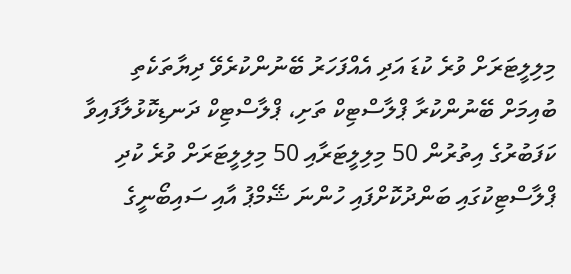މިލިލީޓަރަށް ވުރެ ކުޑަ އަދި އެއްފަހަރު ބޭނުންކުރެވޭ ދިޔާތަކެތި ބުއިމަށް ބޭނުންކުރާ ޕްލާސްޓިކް ތަށި، ޕްލާސްޓިކް ދަނޑިކޮޅުލާފައިވާ ކަފަބުރުގެ އިތުރުން 50 މިލިލީޓަރާއި 50 މިލިލީޓަރަށް ވުރެ ކުދި ޕްލާސްޓިކުގައި ބަންދުކޮށްފައި ހުންނަ ޝޭމްޕު އާއި ސައިބޯނީގެ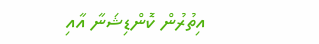އިތުރުން ކޮންޑިޝަނާ އާއި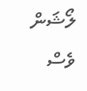ލޯޝަން ވެސް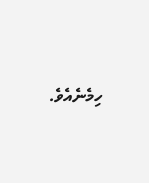ހިމެނެއެވެ.